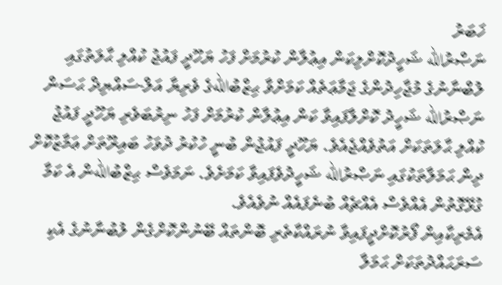ޚަބަރު
ނަޞްރުالله ޝަހީދުކޮށްލިކަން އިޢުލާން ކުރުމަށް ފަހު ޔަހޫދީ ފައުޖު ކުއްލި ޙާލަތުގައި
ލުބްނާނުގެ މުޖާހިދުންގެ ޖަމާޢަތެއް ކަމަށްވާ ޙިޒްބުاللهގެ ވެރިޔާ އަލް-ސައްޔިދް ޙަސަން ނަޞްރުالله ޝަހީދު ކޮށްލާފައިވާ ކަން އިޢުލާން ކުރުމަށް ފަހު ނިރުބަވެރި ޔަހޫދީ ފައުޖު ކުއްލި ޙާލަތަކަށް އަތުވެއްޖެއެވެ. ޔަހޫދީ ފައުޖުން ބުނީ ހުކުރު ދުވަހު ބައިރޫތަށް ޢަމާޒުކޮށް ދިން ޙަމަލާތަކުގައި ނަޞްރުالله ޝަހީދުވެފައިވާ ކަމަށެވެ. ނަމަވެސް ޙިޒްބުاللهން އެ ކަމާ ގުޅޭގޮތުން އެއްވެސް އެއްޗެއް ބުނެފައެއް ނުވެއެވެ.
އެމެރިކާއިން ފޯރުކޮށްދީފައިވާ ނުރައްކާތެރި ބޮންތައް ބޭނުންކޮށްގެން ލުބުނާނުގެ އެކި ސަރަޙައްދުތަކަށް ޙަމަލާ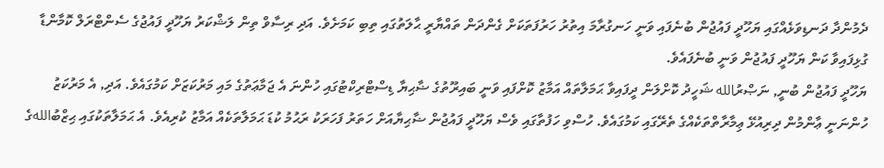ދެމުންދާ ދަނޑިވަޅެއްގައި ޔަހޫދީ ފައުޖުން ބުނެފައި ވަނީ ހަނގުރާމަ އިތުރު ހަރުފަތަކަށް ގެންދަން ތައްޔާރީ ޙާލަތުގައި ތިބި ކަމަށެވެ. އަދި ރިސާވް ތިން ލަޝްކަރު ޔަހޫދީ ފައުޖުގެ ސެންޓްރަލް ކޮމާންޑާ ގުޅިފައިވާ ކަން ޔަހޫދީ ފައުޖުން ވަނީ ބުނެފައެވެ.
ޔަހޫދީ ފައުޖުން ބުނީ, ނަޞްރުالله ޝަހީދު ކޮށްލަން ދީފައިވާ ޙަމަލާތައް އަމާޒު ކޮށްފައި ވަނީ ބައިރޫތުގެ ޟާޙިޔާ ޑިސްޓްރިކްޓުގައި ހުންނަ އެ ޖަމާޢަތުގެ މައި މަރުކަޒަށް ކަމުގައެވެ. އަދި, އެ މަރުކަޒު ހުންނަނީ ޢާންމުން ދިރިއުޅޭ ޢިމާރާތްތަކެއްގެ ތެރޭގައި ކަމުގައެވެ. ހުސްވި ހަފުތާގައި ވެސް ޔަހޫދީ ފައުޖުން ޟާޙިޔާއަށް ހަތަރު ފަހަރަކު ރަޙުމު ކުޑަ ޙަމަލާތަކެއް އަމާޒު ކުރިއެވެ. އެ ޙަމަލާތަކުގައި ޙިޒްބުاللهގެ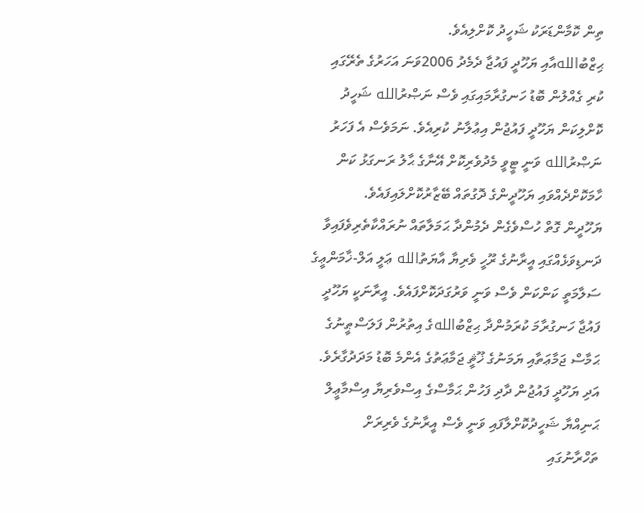ތިން ކޮމާންޑަރަކު ޝަހީދު ކޮށްލިއެވެ.
ޙިޒްބުاللهއާއި ޔަހޫދީ ފައުޖާ ދެމެދު 2006ވަނަ އަހަރުގެ ތެރޭގައި ކުރި ގެއްލުން ބޮޑު ހަނގުރާމައިގައި ވެސް ނަޞްރުالله ޝަހީދު ކޮށްލިކަން ޔަހޫދީ ފައުޖުން އިޢުލާނު ކުރިއެވެ. ނަމަވެސް އެ ފަހަރު ނަޞްރުالله ވަނީ ޓީވީ މެދުވެރިކޮށް އޭނާގެ ޙާލު ރަނގަޅު ކަން ހާމަކޮށްދެއްވައި ޔަހޫދީންގެ ދޮގުތައް ބޭޒާރުކޮށްލައިފައެވެ.
ޔަހޫދީން ގޮތް ހުސްވެގެން ދެމުންދާ ޙަމަލާތައް ނުރައްކާތެރިވެފައިވާ ދަނޑިވަޅެއްގައި އީރާނުގެ ރޫހީ ވެރިޔާ އާޔަތުالله ޢަލީ އަލް-ޚާމަންޢީގެ ސަލާމަތީ ކަންކަން ވެސް ވަނީ ވަރުގަދަކޮށްފައެވެ. އީރާނަކީ ޔަހޫދީ ފައުޖާ ހަނގުރާމަ ކުރަމުންދާ ޙިޒްބުاللهގެ އިތުރުން ފަލަސްޠީނުގެ ޙަމާސް ޖަމާޢަތާއި ޔަމަނުގެ ޚޫޘީ ޖަމާޢަތުގެ އެންމެ ބޮޑު މަދަދުގާރެވެ. އަދި ޔަހޫދީ ފައުޖުން ދާދި ފަހުން ޙަމާސްގެ އިސްވެރިޔާ އިސްމާޢީލް ޙަނިއްޔާ ޝަހީދުކޮށްލާފައި ވަނީ ވެސް އީރާނުގެ ވެރިރަށް ތަހްރާނުގައި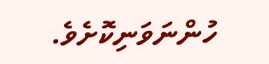ހުންނަވަނިކޮށެވެ.